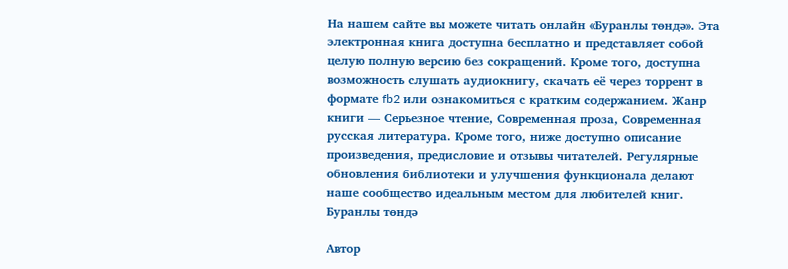На нашем сайте вы можете читать онлайн «Буранлы төндә». Эта электронная книга доступна бесплатно и представляет собой целую полную версию без сокращений. Кроме того, доступна возможность слушать аудиокнигу, скачать её через торрент в формате fb2 или ознакомиться с кратким содержанием. Жанр книги — Серьезное чтение, Современная проза, Современная русская литература. Кроме того, ниже доступно описание произведения, предисловие и отзывы читателей. Регулярные обновления библиотеки и улучшения функционала делают наше сообщество идеальным местом для любителей книг.
Буранлы төндә

Автор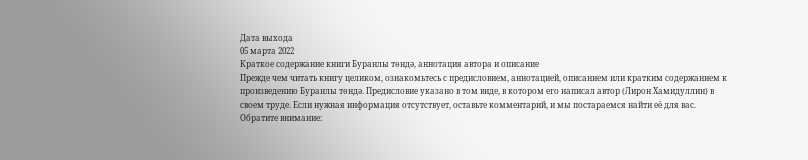Дата выхода
05 марта 2022
Краткое содержание книги Буранлы төндә, аннотация автора и описание
Прежде чем читать книгу целиком, ознакомьтесь с предисловием, аннотацией, описанием или кратким содержанием к произведению Буранлы төндә. Предисловие указано в том виде, в котором его написал автор (Лирон Хамидуллин) в своем труде. Если нужная информация отсутствует, оставьте комментарий, и мы постараемся найти её для вас. Обратите внимание: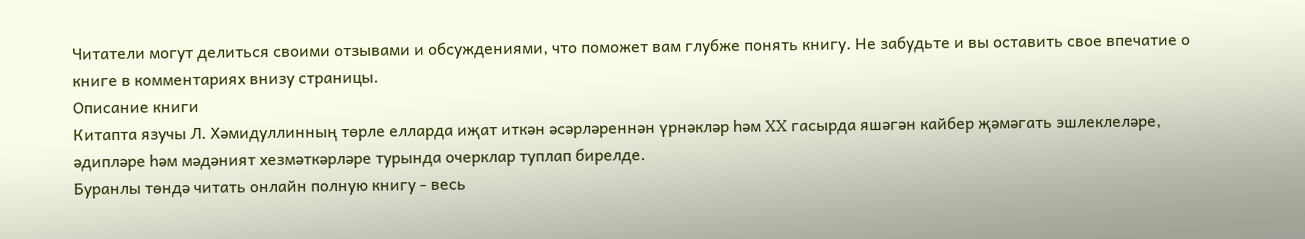Читатели могут делиться своими отзывами и обсуждениями, что поможет вам глубже понять книгу. Не забудьте и вы оставить свое впечатие о книге в комментариях внизу страницы.
Описание книги
Китапта язучы Л. Хәмидуллинның төрле елларда иҗат иткән әсәрләреннән үрнәкләр һәм XX гасырда яшәгән кайбер җәмәгать эшлеклеләре, әдипләре һәм мәдәният хезмәткәрләре турында очерклар туплап бирелде.
Буранлы төндә читать онлайн полную книгу - весь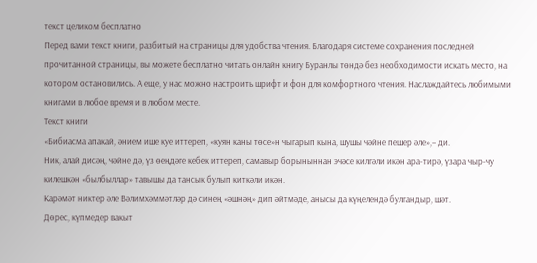текст целиком бесплатно
Перед вами текст книги, разбитый на страницы для удобства чтения. Благодаря системе сохранения последней прочитанной страницы, вы можете бесплатно читать онлайн книгу Буранлы төндә без необходимости искать место, на котором остановились. А еще, у нас можно настроить шрифт и фон для комфортного чтения. Наслаждайтесь любимыми книгами в любое время и в любом месте.
Текст книги
«Бибиасма апакай, әнием ише куе иттереп, «куян каны төсе»н чыгарып кына, шушы чәйне пешер әле»,– ди.
Ник, алай дисәң, чәйне дә, үз өеңдәге кебек иттереп, самавыр борыныннан эчәсе килгәли икән ара-тирә, үзара чыр-чу килешкән «былбыллар» тавышы да тансык булып киткәли икән.
Карәмәт никтер әле Вәлимхәммәтләр дә синең «әшнәң» дип әйтмәде, анысы да күңелендә булгандыр, шәт.
Дөрес, күпмедер вакыт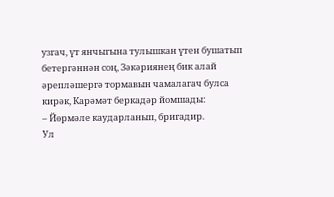узгач, үт янчыгына тулышкан үтен бушатып бетергәннән соң, Зәкәриянең бик алай әрепләшергә тормавын чамалагач булса кирәк, Карәмәт беркадәр йомшады:
– Йөрмәле каударланып, бригадир.
Ул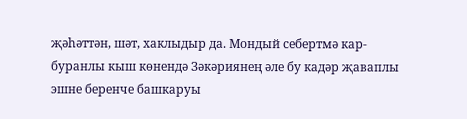җәһәттән, шәт, хаклыдыр да. Мондый себертмә кар-буранлы кыш көнендә Зәкәриянең әле бу кадәр җаваплы эшне беренче башкаруы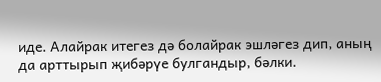иде. Алайрак итегез дә болайрак эшләгез дип, аның да арттырып җибәрүе булгандыр, бәлки.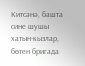Китсәнә, башта сине шушы хатын-кызлар, бөтен бригада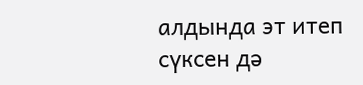алдында эт итеп сүксен дә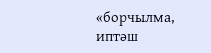«борчылма, иптәш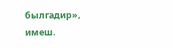былгадир», имеш.